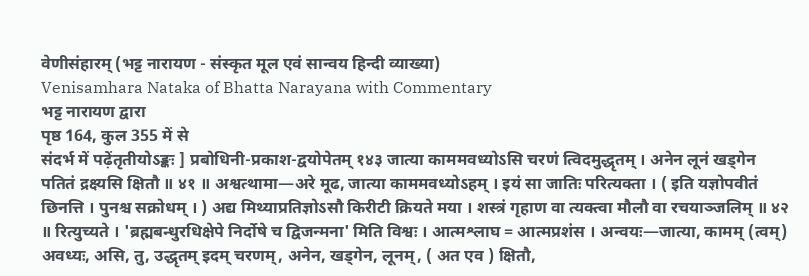वेणीसंहारम् (भट्ट नारायण - संस्कृत मूल एवं सान्वय हिन्दी व्याख्या)
Venisamhara Nataka of Bhatta Narayana with Commentary
भट्ट नारायण द्वारा
पृष्ठ 164, कुल 355 में से
संदर्भ में पढ़ेंतृतीयोऽङ्कः ] प्रबोधिनी-प्रकाश-द्वयोपेतम् १४३ जात्या काममवध्योऽसि चरणं त्विदमुद्धृतम् । अनेन लूनं खड्गेन पतितं द्रक्ष्यसि क्षितौ ॥ ४१ ॥ अश्वत्थामा—अरे मूढ, जात्या काममवध्योऽहम् । इयं सा जातिः परित्यक्ता । ( इति यज्ञोपवीतं छिनत्ति । पुनश्च सक्रोधम् । ) अद्य मिथ्याप्रतिज्ञोऽसौ किरीटी क्रियते मया । शस्त्रं गृहाण वा त्यक्त्वा मौलौ वा रचयाञ्जलिम् ॥ ४२ ॥ रित्युच्यते । 'ब्रह्मबन्धुरधिक्षेपे निर्दोषे च द्विजन्मना' मिति विश्वः । आत्मश्लाघ = आत्मप्रशंस । अन्वयः—जात्या, कामम् (त्वम्) अवध्यः, असि, तु, उद्धृतम् इदम् चरणम्, अनेन, खड्गेन, लूनम्, ( अत एव ) क्षितौ,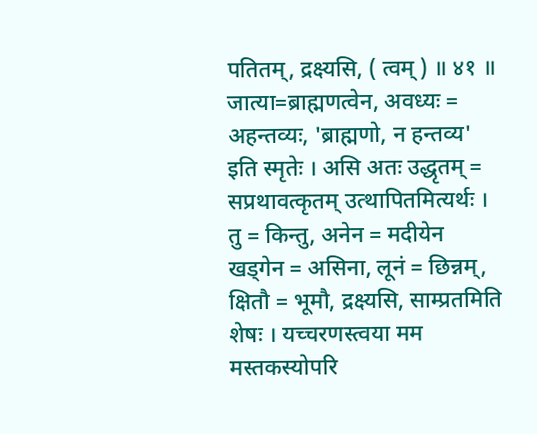पतितम्, द्रक्ष्यसि, ( त्वम् ) ॥ ४१ ॥ जात्या=ब्राह्मणत्वेन, अवध्यः = अहन्तव्यः, 'ब्राह्मणो, न हन्तव्य' इति स्मृतेः । असि अतः उद्धृतम् = सप्रथावत्कृतम् उत्थापितमित्यर्थः । तु = किन्तु, अनेन = मदीयेन खड्गेन = असिना, लूनं = छिन्नम्, क्षितौ = भूमौ, द्रक्ष्यसि, साम्प्रतमिति शेषः । यच्चरणस्त्वया मम मस्तकस्योपरि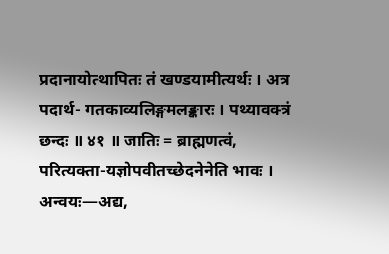प्रदानायोत्थापितः तं खण्डयामीत्यर्थः । अत्र पदार्थ- गतकाव्यलिङ्गमलङ्कारः । पथ्यावक्त्रं छन्दः ॥ ४१ ॥ जातिः = ब्राह्मणत्वं, परित्यक्ता-यज्ञोपवीतच्छेदनेनेति भावः । अन्वयः—अद्य,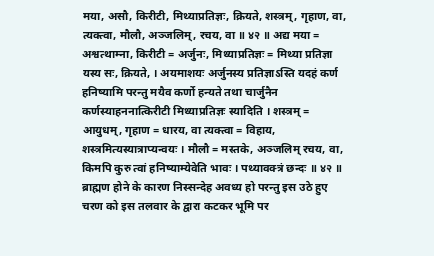मया, असौ, किरीटी, मिथ्याप्रतिज्ञः, क्रियते, शस्त्रम्, गृहाण, वा, त्यक्त्वा, मौलौ, अञ्जलिम्, रचय, वा ॥ ४२ ॥ अद्य मया = अश्वत्थाम्ना, किरीटी = अर्जुनः, मिथ्याप्रतिज्ञः = मिथ्या प्रतिज्ञा यस्य सः, क्रियते, । अयमाशयः अर्जुनस्य प्रतिज्ञाऽस्ति यदहं कर्ण हनिष्यामि परन्तु मयैव कर्णो हन्यते तथा चार्जुनैन कर्णस्याहननात्किरीटी मिथ्याप्रतिज्ञः स्यादिति । शस्त्रम् = आयुधम्, गृहाण = धारय, वा त्यक्त्वा = विहाय, शस्त्रमित्यस्यात्राप्यन्वयः । मौलौ = मस्तके, अञ्जलिम् रचय, वा, किमपि कुरु त्वां हनिष्याम्येवेति भावः । पथ्यावक्त्रं छन्दः ॥ ४२ ॥ ब्राह्मण होने के कारण निस्सन्देह अवध्य हो परन्तु इस उठे हुए चरण को इस तलवार के द्वारा कटकर भूमि पर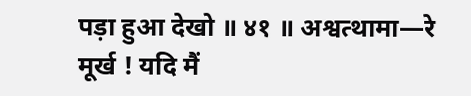पड़ा हुआ देखो ॥ ४१ ॥ अश्वत्थामा—रे मूर्ख ! यदि मैं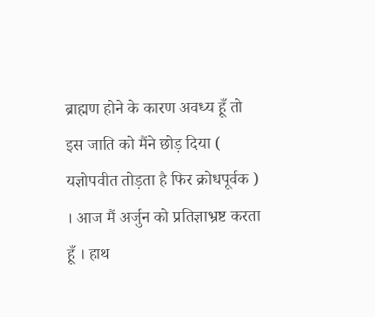ब्राह्मण होने के कारण अवध्य हूँ तो इस जाति को मैंने छोड़ दिया ( यज्ञोपवीत तोड़ता है फिर क्रोधपूर्वक ) । आज मैं अर्जुन को प्रतिज्ञाभ्रष्ट करता हूँ । हाथ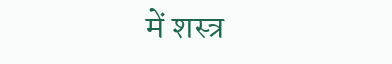में शस्त्र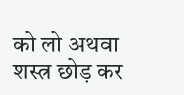को लो अथवा शस्त्र छोड़ कर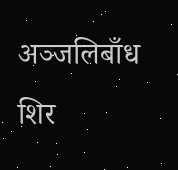अञ्जलिबाँध शिर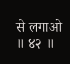से लगाओ ॥ ४२ ॥